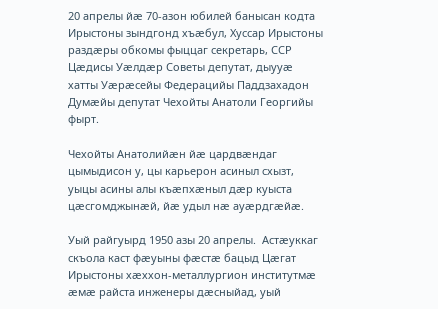20 апрелы йæ 70-азон юбилей банысан кодта Ирыстоны зындгонд хъæбул, Хуссар Ирыстоны раздæры обкомы фыццаг секретарь, ССР Цæдисы Уæлдæр Советы депутат, дыууæ хатты Уæрæсейы Федерацийы Паддзахадон Думæйы депутат Чехойты Анатоли Георгийы фырт.

Чехойты Анатолийæн йæ цардвæндаг цымыдисон у, цы карьерон асиныл схызт, уыцы асины алы къæпхæныл дæр куыста цæсгомджынæй, йæ удыл нæ ауæрдгæйæ.

Уый райгуырд 1950 азы 20 апрелы.  Астæуккаг скъола каст фæуыны фæстæ бацыд Цæгат Ирыстоны хæххон-металлургион институтмæ æмæ райста инженеры дæсныйад, уый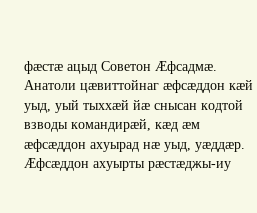фæстæ ацыд Советон Æфсадмæ. Анатоли цæвиттойнаг æфсæддон кæй уыд, уый тыххæй йæ снысан кодтой взводы командирæй, кæд æм æфсæддон ахуырад нæ уыд, уæддæр. Æфсæддон ахуырты рæстæджы-иу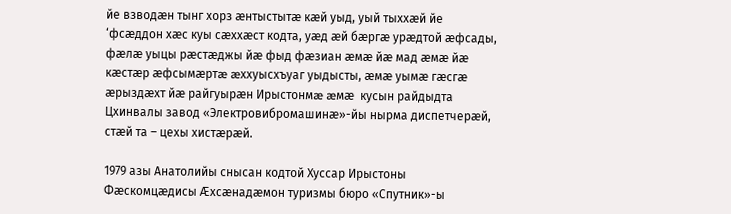йе взводæн тынг хорз æнтыстытæ кæй уыд, уый тыххæй йе ‘фсæддон хæс куы сæххæст кодта, уæд æй бæргæ урæдтой æфсады, фæлæ уыцы рæстæджы йæ фыд фæзиан æмæ йæ мад æмæ йæ кæстæр æфсымæртæ æххуысхъуаг уыдысты, æмæ уымæ гæсгæ æрыздæхт йæ райгуырæн Ирыстонмæ æмæ  кусын райдыдта Цхинвалы завод «Электровибромашинæ»-йы нырма диспетчерæй, стæй та – цехы хистæрæй.

1979 азы Анатолийы снысан кодтой Хуссар Ирыстоны Фæскомцæдисы Æхсæнадæмон туризмы бюро «Спутник»-ы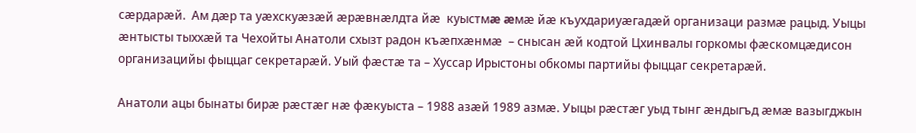сæрдарæй.  Ам дæр та уæхскуæзæй æрæвнæлдта йæ  куыстмæ æмæ йæ къухдариуæгадæй организаци размæ рацыд. Уыцы æнтысты тыххæй та Чехойты Анатоли схызт радон къæпхæнмæ  – снысан æй кодтой Цхинвалы горкомы фæскомцæдисон организацийы фыццаг секретарæй. Уый фæстæ та – Хуссар Ирыстоны обкомы партийы фыццаг секретарæй.

Анатоли ацы бынаты бирæ рæстæг нæ фæкуыста – 1988 азæй 1989 азмæ. Уыцы рæстæг уыд тынг æндыгъд æмæ вазыгджын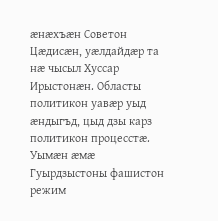æнæхъæн Советон Цæдисæн, уæлдайдæр та нæ чысыл Хуссар Ирыстонæн. Областы политикон уавæр уыд æндыгъд, цыд дзы карз политикон процесстæ.  Уымæн æмæ Гуырдзыстоны фашистон режим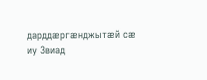дарддæргæнджытæй сæ иу Звиад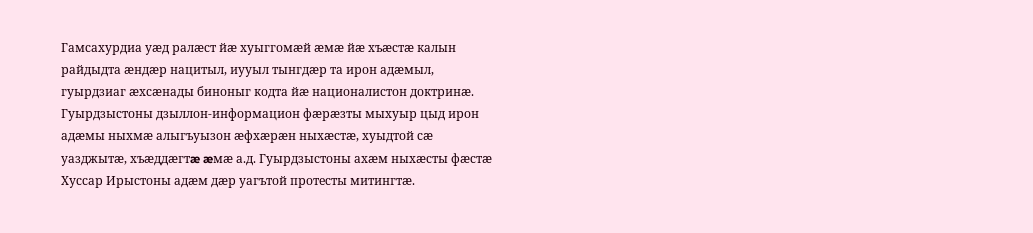Гамсахурдиа уæд ралæст йæ хуыггомæй æмæ йæ хъæстæ калын райдыдта æндæр нацитыл, иууыл тынгдæр та ирон адæмыл, гуырдзиаг æхсæнады биноныг кодта йæ националистон доктринæ. Гуырдзыстоны дзыллон-информацион фæрæзты мыхуыр цыд ирон адæмы ныхмæ алыгъуызон æфхæрæн ныхæстæ, хуыдтой сæ уазджытæ, хъæддæгтæ æмæ а.д. Гуырдзыстоны ахæм ныхæсты фæстæ Хуссар Ирыстоны адæм дæр уагътой протесты митингтæ.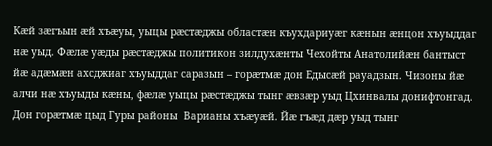Кæй зæгъын æй хъæуы, уыцы рæстæджы областæн къухдариуæг кæнын æнцон хъуыддаг нæ уыд. Фæлæ уæды рæстæджы политикон зилдухæнты Чехойты Анатолийæн бантыст йæ адæмæн ахсджиаг хъуыддаг саразын – горæтмæ дон Едысæй рауадзын. Чизоны йæ алчи нæ хъуыды кæны, фæлæ уыцы рæстæджы тынг æвзæр уыд Цхинвалы донифтонгад. Дон горæтмæ цыд Гуры районы  Варианы хъæуæй. Йæ гъæд дæр уыд тынг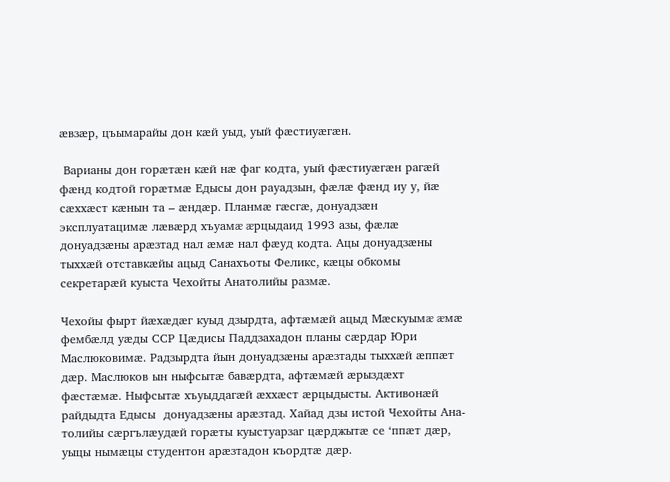æвзæр, цъымарайы дон кæй уыд, уый фæстиуæгæн.

 Варианы дон горæтæн кæй нæ фаг кодта, уый фæстиуæгæн рагæй фæнд кодтой горæтмæ Едысы дон рауадзын, фæлæ фæнд иу у, йæ сæххæст кæнын та – æндæр. Планмæ гæсгæ, донуадзæн эксплуатацимæ лæвæрд хъуамæ æрцыдаид 1993 азы, фæлæ донуадзæны арæзтад нал æмæ нал фæуд кодта. Ацы донуадзæны тыххæй отставкæйы ацыд Санахъоты Феликс, кæцы обкомы секретарæй куыста Чехойты Анатолийы размæ.

Чехойы фырт йæхæдæг куыд дзырдта, афтæмæй ацыд Мæскуымæ æмæ фембæлд уæды ССР Цæдисы Паддзахадон планы сæрдар Юри Маслюковимæ. Радзырдта йын донуадзæны арæзтады тыххæй æппæт дæр. Маслюков ын ныфсытæ бавæрдта, афтæмæй æрыздæхт фæстæмæ. Ныфсытæ хъуыддагæй æххæст æрцыдысты. Активонæй райдыдта Едысы  донуадзæны арæзтад. Хайад дзы истой Чехойты Ана-толийы сæргълæудæй горæты куыстуарзаг цæрджытæ се ‘ппæт дæр, уыцы нымæцы студентон арæзтадон къордтæ дæр.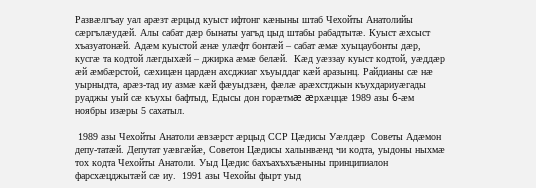Развæлгъау уал арæзт æрцыд куыст ифтонг кæныны штаб Чехойты Анатолийы сæргълæудæй. Алы сабат дæр бынаты уагъд цыд штабы рабадтытæ. Куыст æхсыст хъазуатонæй. Адæм куыстой æнæ улæфт бонтæй – сабат æмæ хуыцаубонты дæр, кусгæ та кодтой лæгдыхæй – джирка æмæ белæй.  Кæд уæззау куыст кодтой, уæддæр æй æмбæрстой, сæхицæн цардæн ахсджиаг хъуыддаг кæй аразынц. Райдианы сæ нæ уырныдта, арæз-тад иу азмæ кæй фæуыдзæн, фæлæ арæхстджын къухдариуæгады руаджы уый сæ къухы бафтыд, Едысы дон горæтмæ æрхæццæ 1989 азы 6-æм ноябры изæры 5 сахатыл.

 1989 азы Чехойты Анатоли æвзæрст æрцыд ССР Цæдисы Уæлдæр  Советы Адæмон депу-татæй. Депутат уæвгæйæ, Советон Цæдисы халынвæнд чи кодта, уыдоны ныхмæ тох кодта Чехойты Анатоли. Уыд Цæдис бахъахъхъæныны принципиалон фарсхæцджытæй сæ иу.  1991 азы Чехойы фырт уыд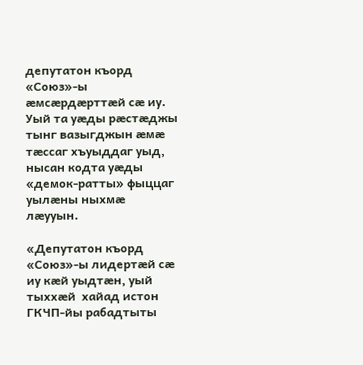депутатон къорд «Союз»-ы æмсæрдæрттæй сæ иу.   Уый та уæды рæстæджы тынг вазыгджын æмæ тæссаг хъуыддаг уыд, нысан кодта уæды «демок-ратты» фыццаг уылæны ныхмæ лæууын.

«Депутатон къорд «Союз»-ы лидертæй сæ иу кæй уыдтæн, уый тыххæй  хайад истон ГКЧП-йы рабадтыты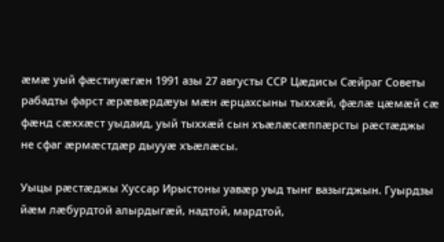æмæ уый фæстиуæгæн 1991 азы 27 августы ССР Цæдисы Сæйраг Советы рабадты фарст æрæвæрдæуы мæн æрцахсыны тыххæй, фæлæ цæмæй сæ фæнд сæххæст уыдаид, уый тыххæй сын хъæлæсæппæрсты рæстæджы не сфаг æрмæстдæр дыууæ хъæлæсы.

Уыцы рæстæджы Хуссар Ирыстоны уавæр уыд тынг вазыгджын. Гуырдзы йæм лæбурдтой алырдыгæй, надтой, мардтой,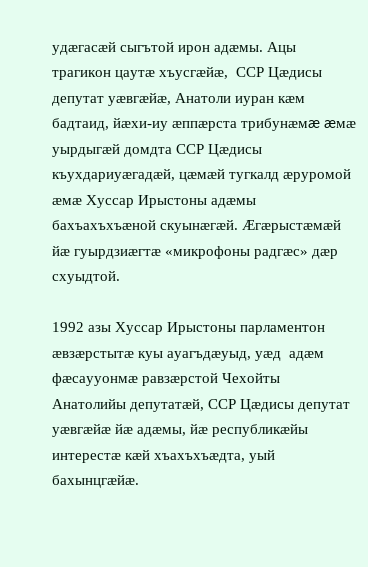удæгасæй сыгътой ирон адæмы. Ацы трагикон цаутæ хъусгæйæ,  ССР Цæдисы депутат уæвгæйæ, Анатоли иуран кæм бадтаид, йæхи-иу æппæрста трибунæмæ æмæ уырдыгæй домдта ССР Цæдисы къухдариуæгадæй, цæмæй тугкалд æруромой æмæ Хуссар Ирыстоны адæмы бахъахъхъæной скуынæгæй. Æгæрыстæмæй йæ гуырдзиæгтæ «микрофоны радгæс» дæр схуыдтой.

1992 азы Хуссар Ирыстоны парламентон æвзæрстытæ куы ауагъдæуыд, уæд  адæм фæсаууонмæ равзæрстой Чехойты Анатолийы депутатæй, ССР Цæдисы депутат уæвгæйæ йæ адæмы, йæ республикæйы интерестæ кæй хъахъхъæдта, уый  бахынцгæйæ.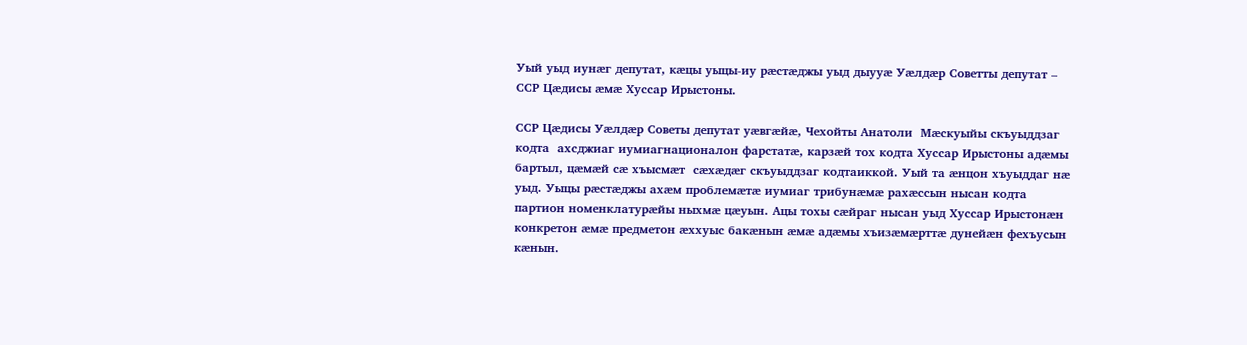Уый уыд иунæг депутат, кæцы уыцы-иу рæстæджы уыд дыууæ Уæлдæр Советты депутат – ССР Цæдисы æмæ Хуссар Ирыстоны.

ССР Цæдисы Уæлдæр Советы депутат уæвгæйæ, Чехойты Анатоли  Мæскуыйы скъуыддзаг кодта  ахсджиаг иумиагнационалон фарстатæ, карзæй тох кодта Хуссар Ирыстоны адæмы бартыл, цæмæй сæ хъысмæт  сæхæдæг скъуыддзаг кодтаиккой. Уый та æнцон хъуыддаг нæ уыд. Уыцы рæстæджы ахæм проблемæтæ иумиаг трибунæмæ рахæссын нысан кодта партион номенклатурæйы ныхмæ цæуын. Ацы тохы сæйраг нысан уыд Хуссар Ирыстонæн конкретон æмæ предметон æххуыс бакæнын æмæ адæмы хъизæмæрттæ дунейæн фехъусын кæнын.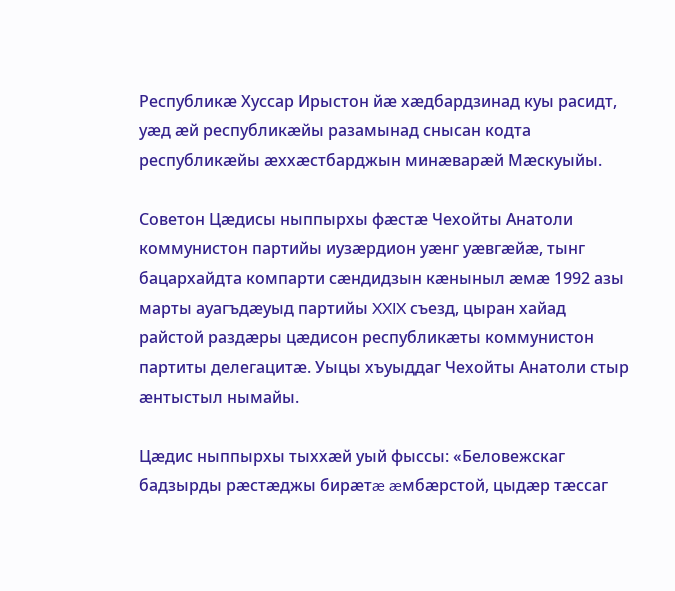Республикæ Хуссар Ирыстон йæ хæдбардзинад куы расидт, уæд æй республикæйы разамынад снысан кодта республикæйы æххæстбарджын минæварæй Мæскуыйы.

Советон Цæдисы ныппырхы фæстæ Чехойты Анатоли коммунистон партийы иузæрдион уæнг уæвгæйæ, тынг бацархайдта компарти сæндидзын кæныныл æмæ 1992 азы марты ауагъдæуыд партийы XXIX съезд, цыран хайад райстой раздæры цæдисон республикæты коммунистон партиты делегацитæ. Уыцы хъуыддаг Чехойты Анатоли стыр æнтыстыл нымайы.

Цæдис ныппырхы тыххæй уый фыссы: «Беловежскаг бадзырды рæстæджы бирæтæ æмбæрстой, цыдæр тæссаг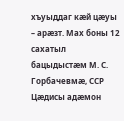хъуыддаг кæй цæуы – арæзт. Мах боны 12 сахатыл бацыдыстæм М. С. Горбачевмæ, ССР Цæдисы адæмон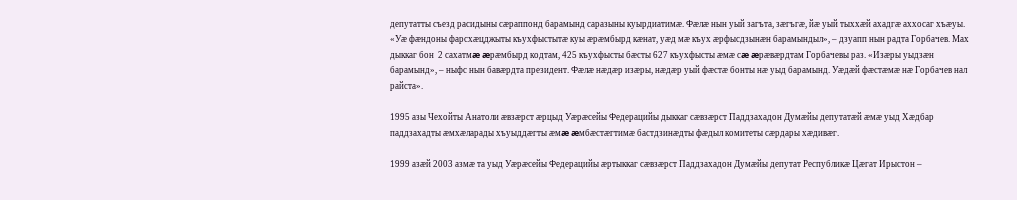депутатты съезд расидыны сæраппонд барамынд саразыны куырдиатимæ. Фæлæ нын уый загъта, зæгъгæ, йæ уый тыххæй ахадгæ аххосаг хъæуы. «Уæ фæндоны фарсхæцджыты къухфыстытæ куы æрæмбырд кæнат, уæд мæ къух æрфысдзынæн барамындыл», – дзуапп нын радта Горбачев. Мах дыккаг бон  2 сахатмæ æрæмбырд кодтам, 425 къухфысты бæсты 627 къухфысты æмæ сæ æрæвæрдтам Горбачевы раз. «Изæры уыдзæн барамынд», – ныфс нын бавæрдта президент. Фæлæ нæдæр изæры, нæдæр уый фæстæ бонты нæ уыд барамынд. Уæдæй фæстæмæ нæ Горбачев нал райста».

1995 азы Чехойты Анатоли æвзæрст æрцыд Уæрæсейы Федерацийы дыккаг сæвзæрст Паддзахадон Думæйы депутатæй æмæ уыд Хæдбар паддзахадты æмхæларады хъуыддæгты æмæ æмбæстæгтимæ бастдзинæдты фæдыл комитеты сæрдары хæдивæг.

1999 азæй 2003 азмæ та уыд Уæрæсейы Федерацийы æртыккаг сæвзæрст Паддзахадон Думæйы депутат Республикæ Цæгат Ирыстон –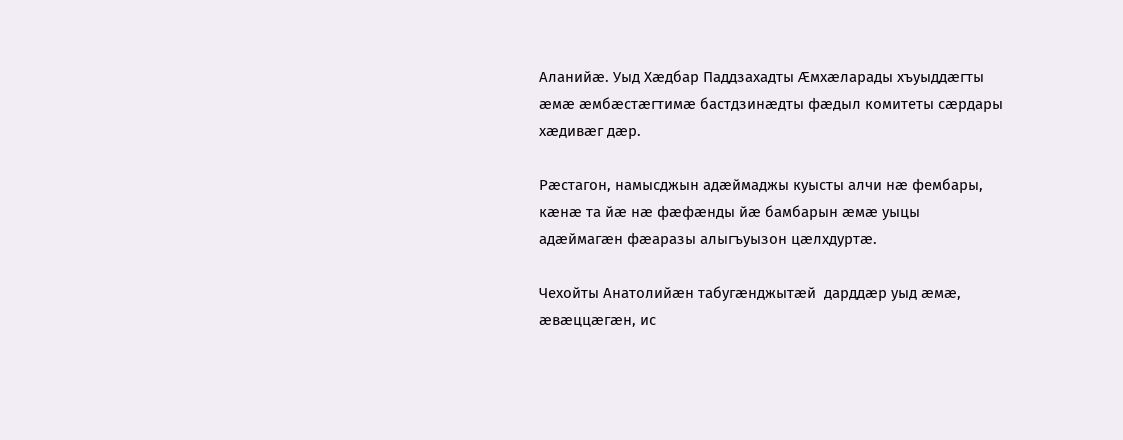Аланийæ. Уыд Хæдбар Паддзахадты Æмхæларады хъуыддæгты æмæ æмбæстæгтимæ бастдзинæдты фæдыл комитеты сæрдары хæдивæг дæр.

Рæстагон, намысджын адæймаджы куысты алчи нæ фембары, кæнæ та йæ нæ фæфæнды йæ бамбарын æмæ уыцы адæймагæн фæаразы алыгъуызон цæлхдуртæ.

Чехойты Анатолийæн табугæнджытæй  дарддæр уыд æмæ, æвæццæгæн, ис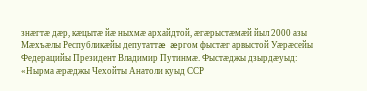знæгтæ дæр, кæцытæ йæ ныхмæ архайдтой, æгæрыстæмæй йыл 2000 азы Мæхъæлы Республикæйы депутаттæ  æргом фыстæг арвыстой Уæрæсейы Федерацийы Президент Владимир Путинмæ. Фыстæджы дзырдæуыд: «Нырма æрæджы Чехойты Анатоли куыд ССР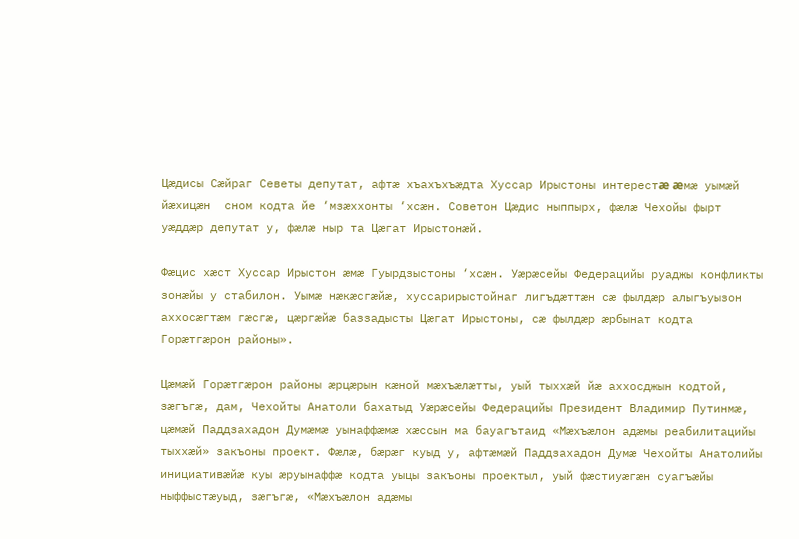Цæдисы Сæйраг Севеты депутат, афтæ хъахъхъæдта Хуссар Ирыстоны интерестæ æмæ уымæй йæхицæн  сном кодта йе ‘мзæххонты ‘хсæн. Советон Цæдис ныппырх, фæлæ Чехойы фырт уæддæр депутат у, фæлæ ныр та Цæгат Ирыстонæй.

Фæцис хæст Хуссар Ирыстон æмæ Гуырдзыстоны ‘хсæн. Уæрæсейы Федерацийы руаджы конфликты зонæйы у стабилон. Уымæ нæкæсгæйæ, хуссарирыстойнаг лигъдæттæн сæ фылдæр алыгъуызон аххосæгтæм гæсгæ, цæргæйæ баззадысты Цæгат Ирыстоны, сæ фылдæр æрбынат кодта Горæтгæрон районы».

Цæмæй Горæтгæрон районы æрцæрын кæной мæхъæлæтты, уый тыххæй йæ аххосджын кодтой, зæгъгæ, дам, Чехойты Анатоли бахатыд Уæрæсейы Федерацийы Президент Владимир Путинмæ, цæмæй Паддзахадон Думæмæ уынаффæмæ хæссын ма бауагътаид «Мæхъæлон адæмы реабилитацийы тыххæй» закъоны проект. Фæлæ, бæрæг куыд у, афтæмæй Паддзахадон Думæ Чехойты Анатолийы инициативæйæ куы æруынаффæ кодта уыцы закъоны проектыл, уый фæстиуæгæн суагъæйы ныффыстæуыд, зæгъгæ, «Мæхъæлон адæмы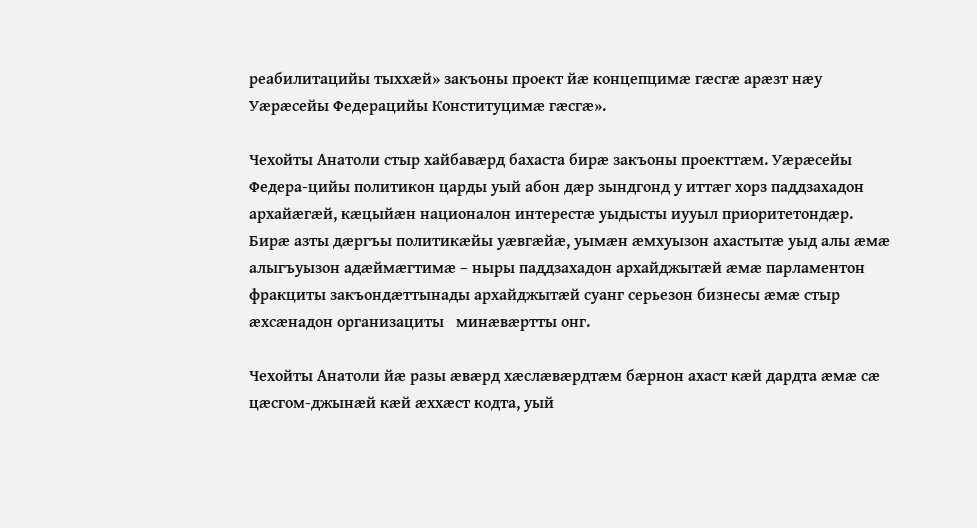реабилитацийы тыххæй» закъоны проект йæ концепцимæ гæсгæ арæзт нæу Уæрæсейы Федерацийы Конституцимæ гæсгæ».

Чехойты Анатоли стыр хайбавæрд бахаста бирæ закъоны проекттæм. Уæрæсейы Федера-цийы политикон царды уый абон дæр зындгонд у иттæг хорз паддзахадон архайæгæй, кæцыйæн националон интерестæ уыдысты иууыл приоритетондæр. Бирæ азты дæргъы политикæйы уæвгæйæ, уымæн æмхуызон ахастытæ уыд алы æмæ алыгъуызон адæймæгтимæ – ныры паддзахадон архайджытæй æмæ парламентон фракциты закъондæттынады архайджытæй суанг серьезон бизнесы æмæ стыр æхсæнадон организациты   минæвæртты онг.

Чехойты Анатоли йæ разы æвæрд хæслæвæрдтæм бæрнон ахаст кæй дардта æмæ сæ цæсгом-джынæй кæй æххæст кодта, уый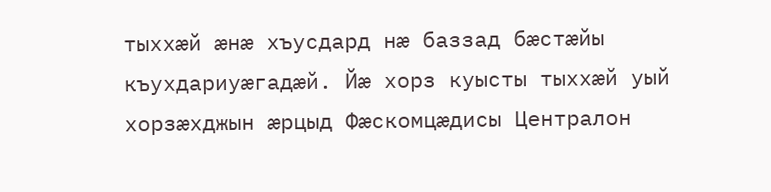тыххæй æнæ хъусдард нæ баззад бæстæйы къухдариуæгадæй. Йæ хорз куысты тыххæй уый хорзæхджын æрцыд Фæскомцæдисы Централон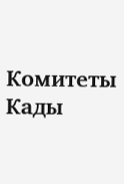Комитеты Кады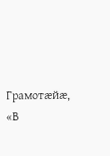Грамотæйæ, «В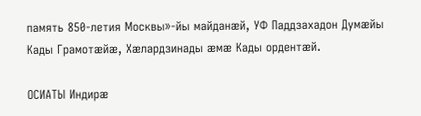память 850-летия Москвы»-йы майданæй, УФ Паддзахадон Думæйы Кады Грамотæйæ, Хæлардзинады æмæ Кады ордентæй.

ОСИАТЫ Индирæ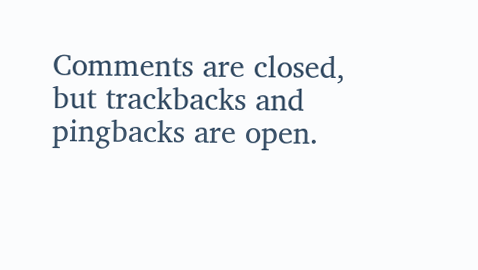Comments are closed, but trackbacks and pingbacks are open.